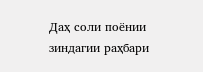Даҳ соли поёнии зиндагии раҳбари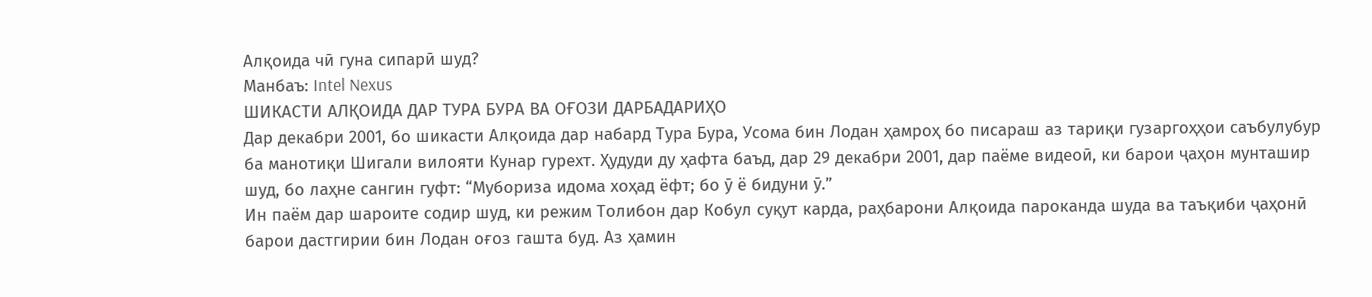Алқоида чӣ гуна сипарӣ шуд?
Манбаъ: Intel Nexus
ШИКАСТИ АЛҚОИДА ДАР ТУРА БУРА ВА ОҒОЗИ ДАРБАДАРИҲО
Дар декабри 2001, бо шикасти Алқоида дар набард Тура Бура, Усома бин Лодан ҳамроҳ бо писараш аз тариқи гузаргоҳҳои саъбулубур ба манотиқи Шигали вилояти Кунар гурехт. Ҳудуди ду ҳафта баъд, дар 29 декабри 2001, дар паёме видеоӣ, ки барои ҷаҳон мунташир шуд, бо лаҳне сангин гуфт: “Мубориза идома хоҳад ёфт; бо ӯ ё бидуни ӯ.”
Ин паём дар шароите содир шуд, ки режим Толибон дар Кобул суқут карда, раҳбарони Алқоида пароканда шуда ва таъқиби ҷаҳонӣ барои дастгирии бин Лодан оғоз гашта буд. Аз ҳамин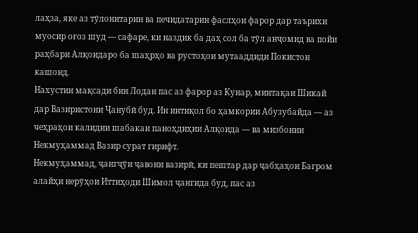лаҳза, яке аз тӯлонитарин ва печидатарин фаслҳои фарор дар таърихи муосир оғоз шуд — сафаре, ки наздик ба даҳ сол ба тӯл анҷомид ва пойи раҳбари Алқоидаро ба шаҳрҳо ва рустоҳои мутааддиди Покистон кашонд.
Нахустин мақсади бин Лодан пас аз фарор аз Кунар, минтақаи Шикай дар Вазиристони Ҷанубӣ буд. Ин интиқол бо ҳамкории Абузубайда — аз чеҳраҳои калидии шабакаи паноҳдиҳии Алқоида — ва мизбонии Некмуҳаммад Вазир сурат гирифт.
Некмуҳаммад, ҷангҷӯи ҷавони вазирӣ, ки пештар дар ҷабҳаҳои Багром алайҳи нерӯҳои Иттиҳоди Шимол ҷангида буд, пас аз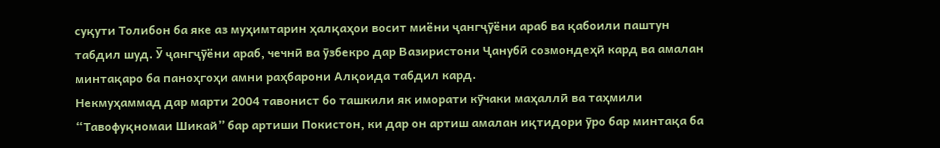суқути Толибон ба яке аз муҳимтарин ҳалқаҳои восит миёни ҷангҷӯёни араб ва қабоили паштун табдил шуд. Ӯ ҷангҷӯёни араб, чечнӣ ва ӯзбекро дар Вазиристони Ҷанубӣ созмондеҳӣ кард ва амалан минтақаро ба паноҳгоҳи амни раҳбарони Алқоида табдил кард.
Некмуҳаммад дар марти 2004 тавонист бо ташкили як иморати кӯчаки маҳаллӣ ва таҳмили “Тавофуқномаи Шикай” бар артиши Покистон, ки дар он артиш амалан иқтидори ӯро бар минтақа ба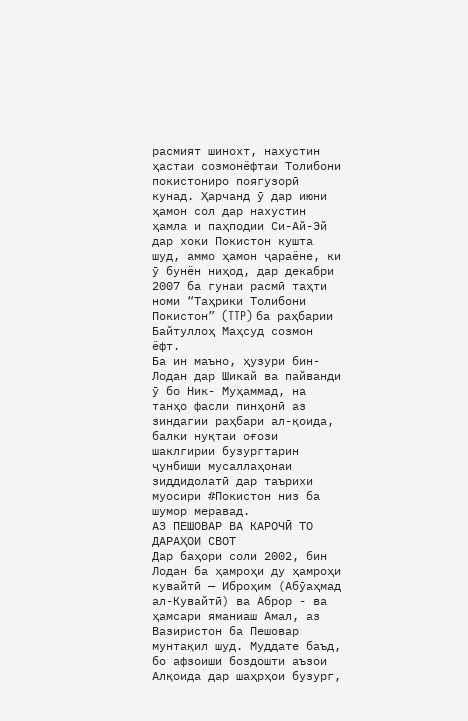расмият шинохт, нахустин ҳастаи созмонёфтаи Толибони покистониро поягузорӣ кунад. Ҳарчанд ӯ дар июни ҳамон сол дар нахустин ҳамла и паҳподии Си-Ай-Эй дар хоки Покистон кушта шуд, аммо ҳамон ҷараёне, ки ӯ бунён ниҳод, дар декабри 2007 ба гунаи расмӣ таҳти номи “Таҳрики Толибони Покистон” (TTP) ба раҳбарии Байтуллоҳ Маҳсуд созмон ёфт.
Ба ин маъно, ҳузури бин-Лодан дар Шикай ва пайванди ӯ бо Ник- Муҳаммад, на танҳо фасли пинҳонӣ аз зиндагии раҳбари ал-қоида, балки нуқтаи оғози шаклгирии бузургтарин ҷунбиши мусаллаҳонаи зиддидолатӣ дар таърихи муосири #Покистон низ ба шумор меравад.
АЗ ПЕШОВАР ВА КАРОЧӢ ТО ДАРАҲОИ СВОТ
Дар баҳори соли 2002, бин Лодан ба ҳамроҳи ду ҳамроҳи кувайтӣ — Иброҳим (Абӯаҳмад ал-Кувайтӣ) ва Аброр - ва ҳамсари яманиаш Амал, аз Вазиристон ба Пешовар мунтақил шуд. Муддате баъд, бо афзоиши боздошти аъзои Алқоида дар шаҳрҳои бузург,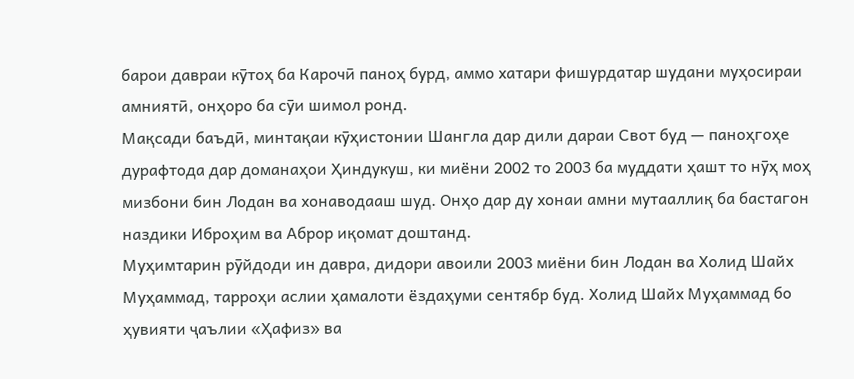барои давраи кӯтоҳ ба Карочӣ паноҳ бурд, аммо хатари фишурдатар шудани муҳосираи амниятӣ, онҳоро ба сӯи шимол ронд.
Мақсади баъдӣ, минтақаи кӯҳистонии Шангла дар дили дараи Свот буд — паноҳгоҳе дурафтода дар доманаҳои Ҳиндукуш, ки миёни 2002 то 2003 ба муддати ҳашт то нӯҳ моҳ мизбони бин Лодан ва хонаводааш шуд. Онҳо дар ду хонаи амни мутааллиқ ба бастагон наздики Иброҳим ва Аброр иқомат доштанд.
Муҳимтарин рӯйдоди ин давра, дидори авоили 2003 миёни бин Лодан ва Холид Шайх Муҳаммад, тарроҳи аслии ҳамалоти ёздаҳуми сентябр буд. Холид Шайх Муҳаммад бо ҳувияти ҷаълии «Ҳафиз» ва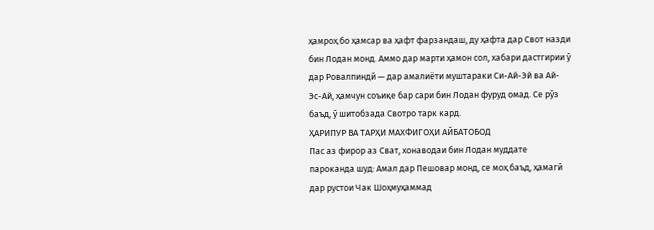ҳамроҳ бо ҳамсар ва ҳафт фарзандаш, ду ҳафта дар Свот назди бин Лодан монд. Аммо дар марти ҳамон сол, хабари дастгирии ӯ дар Ровалпиндӣ — дар амалиёти муштараки Си-Ай-Эй ва Ай-Эс-Ай, ҳамчун соъиқе бар сари бин Лодан фуруд омад. Се рӯз баъд, ӯ шитобзада Свотро тарк кард.
ҲАРИПУР ВА ТАРҲИ МАХФИГОҲИ АЙБАТОБОД
Пас аз фирор аз Сват, хонаводаи бин Лодан муддате пароканда шуд: Амал дар Пешовар монд, се моҳ баъд, ҳамагӣ дар рустои Чак Шоҳмуҳаммад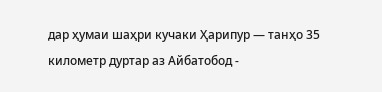дар ҳумаи шаҳри кучаки Ҳарипур — танҳо 35 километр дуртар аз Айбатобод -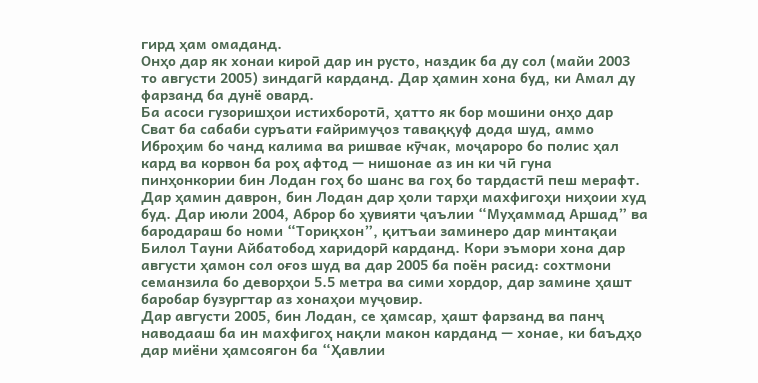гирд ҳам омаданд.
Онҳо дар як хонаи кироӣ дар ин русто, наздик ба ду сол (майи 2003 то августи 2005) зиндагӣ карданд. Дар ҳамин хона буд, ки Амал ду фарзанд ба дунё овард.
Ба асоси гузоришҳои истихборотӣ, ҳатто як бор мошини онҳо дар Сват ба сабаби суръати ғайримуҷоз таваққуф дода шуд, аммо Иброҳим бо чанд калима ва ришвае кӯчак, моҷароро бо полис ҳал кард ва корвон ба роҳ афтод — нишонае аз ин ки чӣ гуна пинҳонкории бин Лодан гоҳ бо шанс ва гоҳ бо тардастӣ пеш мерафт.
Дар ҳамин даврон, бин Лодан дар ҳоли тарҳи махфигоҳи ниҳоии худ буд. Дар июли 2004, Аброр бо ҳувияти ҷаълии “Муҳаммад Аршад” ва бародараш бо номи “Ториқхон”, қитъаи заминеро дар минтақаи Билол Тауни Айбатобод харидорӣ карданд. Кори эъмори хона дар августи ҳамон сол оғоз шуд ва дар 2005 ба поён расид: сохтмони семанзила бо деворҳои 5.5 метра ва сими хордор, дар замине ҳашт баробар бузургтар аз хонаҳои муҷовир.
Дар августи 2005, бин Лодан, се ҳамсар, ҳашт фарзанд ва панҷ наводааш ба ин махфигоҳ нақли макон карданд — хонае, ки баъдҳо дар миёни ҳамсоягон ба “Ҳавлии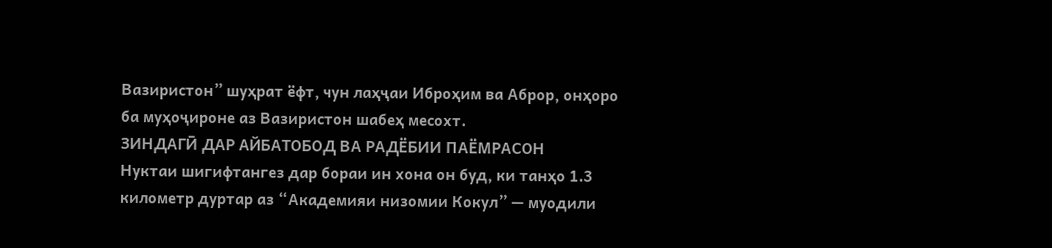Вазиристон” шуҳрат ёфт, чун лаҳҷаи Иброҳим ва Аброр, онҳоро ба муҳоҷироне аз Вазиристон шабеҳ месохт.
ЗИНДАГӢ ДАР АЙБАТОБОД ВА РАДЁБИИ ПАЁМРАСОН
Нуктаи шигифтангез дар бораи ин хона он буд, ки танҳо 1.3 километр дуртар аз “Академияи низомии Кокул” — муодили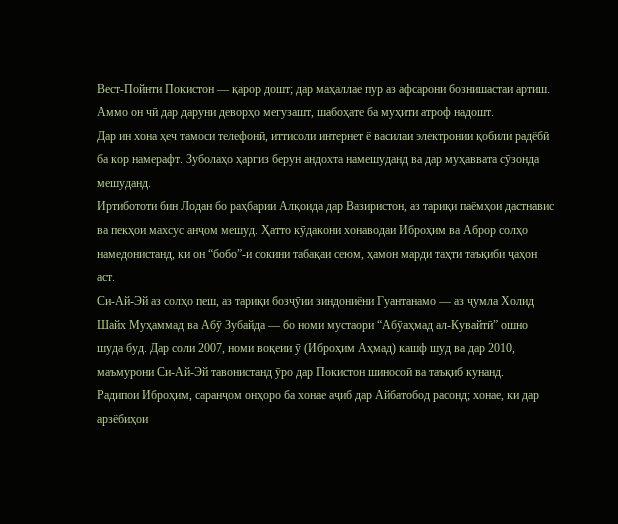Вест-Пойнти Покистон — қарор дошт; дар маҳаллае пур аз афсарони бознишастаи артиш. Аммо он чӣ дар даруни деворҳо мегузашт, шабоҳате ба муҳити атроф надошт.
Дар ин хона ҳеч тамоси телефонӣ, иттисоли интернет ё василаи электронии қобили радёбӣ ба кор намерафт. Зуболаҳо ҳаргиз берун андохта намешуданд ва дар муҳаввата сӯзонда мешуданд.
Иртибототи бин Лодан бо раҳбарии Алқоида дар Вазиристон, аз тариқи паёмҳои дастнавис ва пекҳои махсус анҷом мешуд. Ҳатто кӯдакони хонаводаи Иброҳим ва Аброр солҳо намедонистанд, ки он “бобо”-и сокини табақаи сеюм, ҳамон марди таҳти таъқиби ҷаҳон аст.
Си-Ай-Эй аз солҳо пеш, аз тариқи бозҷӯии зиндониёни Гуантанамо — аз ҷумла Холид Шайх Муҳаммад ва Абӯ Зубайда — бо номи мустаори “Абӯаҳмад ал-Кувайтӣ” ошно шуда буд. Дар соли 2007, номи воқеии ӯ (Иброҳим Аҳмад) кашф шуд ва дар 2010, маъмурони Си-Ай-Эй тавонистанд ӯро дар Покистон шиносоӣ ва таъқиб кунанд.
Радипои Иброҳим, саранҷом онҳоро ба хонае аҷиб дар Айбатобод расонд; хонае, ки дар арзёбиҳои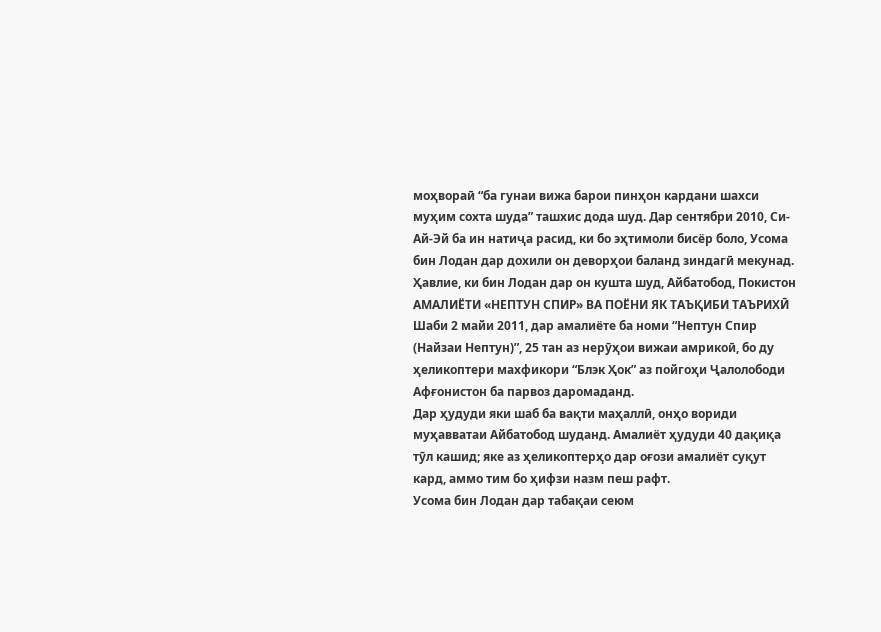моҳвораӣ “ба гунаи вижа барои пинҳон кардани шахси муҳим сохта шуда” ташхис дода шуд. Дар сентябри 2010, Си-Ай-Эй ба ин натиҷа расид, ки бо эҳтимоли бисёр боло, Усома бин Лодан дар дохили он деворҳои баланд зиндагӣ мекунад.
Ҳавлие, ки бин Лодан дар он кушта шуд, Айбатобод, Покистон
АМАЛИЁТИ «НЕПТУН СПИР» ВА ПОЁНИ ЯК ТАЪҚИБИ ТАЪРИХӢ
Шаби 2 майи 2011, дар амалиёте ба номи “Нептун Спир (Найзаи Нептун)”, 25 тан аз нерӯҳои вижаи амрикоӣ, бо ду ҳеликоптери махфикори “Блэк Ҳок” аз пойгоҳи Ҷалолободи Афғонистон ба парвоз даромаданд.
Дар ҳудуди яки шаб ба вақти маҳаллӣ, онҳо вориди муҳавватаи Айбатобод шуданд. Амалиёт ҳудуди 40 дақиқа тӯл кашид; яке аз ҳеликоптерҳо дар оғози амалиёт суқут кард, аммо тим бо ҳифзи назм пеш рафт.
Усома бин Лодан дар табақаи сеюм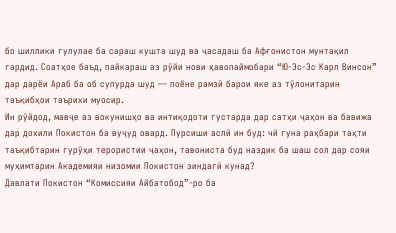бо шиллики гулулае ба сараш кушта шуд ва ҷасадаш ба Афғонистон мунтақил гардид. Соатҳое баъд, пайкараш аз рӯйи нови ҳавопаймобари “Ю-Эс-Эс Карл Винсон” дар дарёи Араб ба об супурда шуд — поёне рамзӣ барои яке аз тӯлонитарин таъқибҳои таърихи муосир.
Ин рӯйдод, мавҷе аз вокунишҳо ва интиқодоти густарда дар сатҳи ҷаҳон ва бавижа дар дохили Покистон ба вуҷуд овард. Пурсиши аслӣ ин буд: чӣ гуна раҳбари таҳти таъқибтарин гурӯҳи терористии ҷаҳон, тавониста буд наздик ба шаш сол дар сояи муҳимтарин Академияи низомии Покистон зиндагӣ кунад?
Давлати Покистон “Комиссияи Айбатобод”-ро ба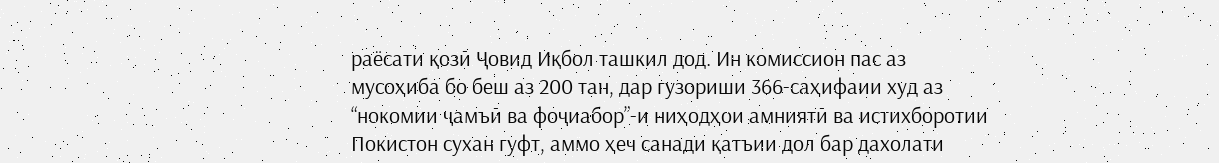раёсати қозӣ Ҷовид Иқбол ташкил дод. Ин комиссион пас аз мусоҳиба бо беш аз 200 тан, дар гузориши 366-саҳифаии худ аз “нокомии ҷамъӣ ва фоҷиабор”-и ниҳодҳои амниятӣ ва истихборотии Покистон сухан гуфт, аммо ҳеч санади қатъии дол бар дахолати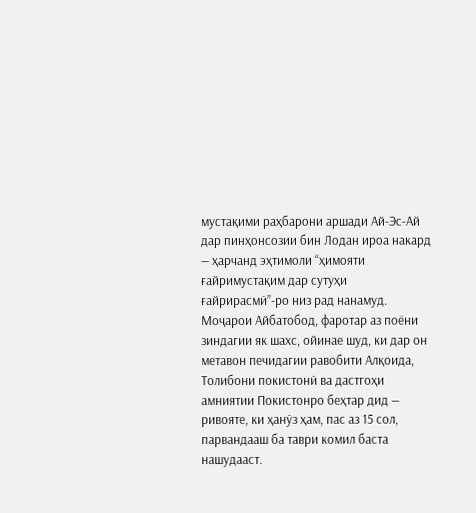мустақими раҳбарони аршади Ай-Эс-Ай дар пинҳонсозии бин Лодан ироа накард — ҳарчанд эҳтимоли “ҳимояти ғайримустақим дар сутуҳи ғайрирасмӣ”-ро низ рад нанамуд.
Моҷарои Айбатобод, фаротар аз поёни зиндагии як шахс, ойинае шуд, ки дар он метавон печидагии равобити Алқоида, Толибони покистонӣ ва дастгоҳи амниятии Покистонро беҳтар дид — ривояте, ки ҳанӯз ҳам, пас аз 15 сол, парвандааш ба таври комил баста нашудааст.